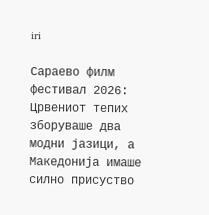iri

Сараево филм фестивал 2026: Црвениот тепих зборуваше два модни јазици, а Македонија имаше силно присуство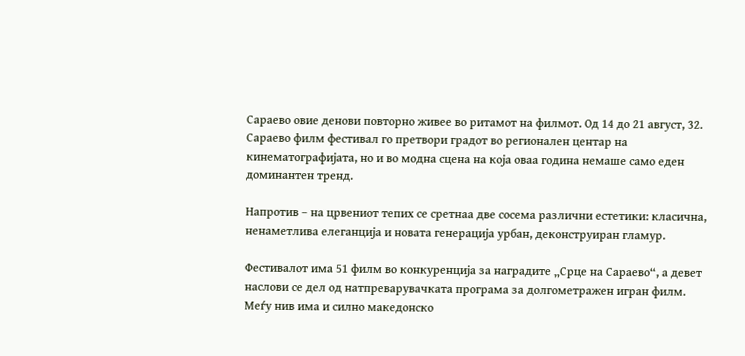Сараево овие денови повторно живее во ритамот на филмот. Од 14 до 21 август, 32. Сараево филм фестивал го претвори градот во регионален центар на кинематографијата, но и во модна сцена на која оваа година немаше само еден доминантен тренд.

Напротив – на црвениот тепих се сретнаа две сосема различни естетики: класична, ненаметлива елеганција и новата генерација урбан, деконструиран гламур.

Фестивалот има 51 филм во конкуренција за наградите „Срце на Сараево“, а девет наслови се дел од натпреварувачката програма за долгометражен игран филм. Меѓу нив има и силно македонско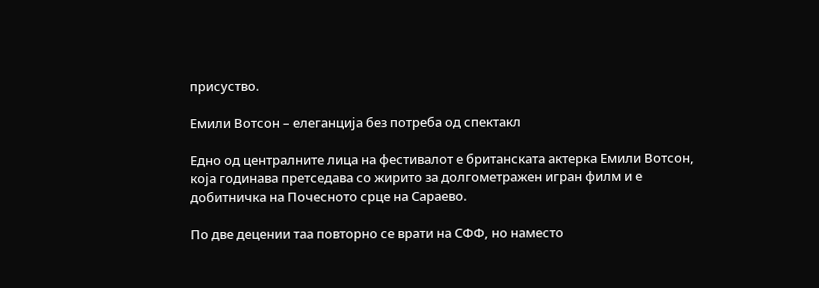присуство.

Емили Вотсон – елеганција без потреба од спектакл

Едно од централните лица на фестивалот е британската актерка Емили Вотсон, која годинава претседава со жирито за долгометражен игран филм и е добитничка на Почесното срце на Сараево.

По две децении таа повторно се врати на СФФ, но наместо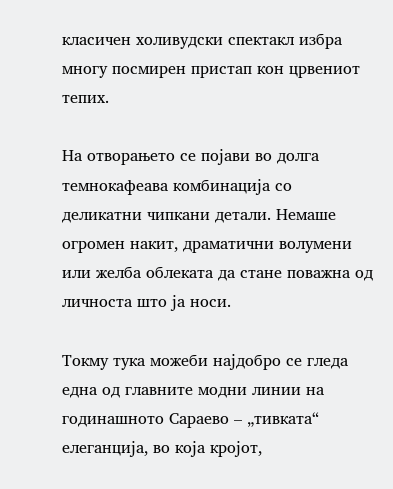класичен холивудски спектакл избра многу посмирен пристап кон црвениот тепих.

На отворањето се појави во долга темнокафеава комбинација со деликатни чипкани детали. Немаше огромен накит, драматични волумени или желба облеката да стане поважна од личноста што ја носи.

Токму тука можеби најдобро се гледа една од главните модни линии на годинашното Сараево – „тивката“ елеганција, во која кројот,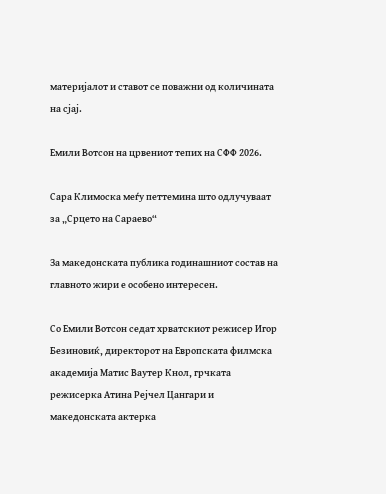материјалот и ставот се поважни од количината на сјај.

Емили Вотсон на црвениот тепих на СФФ 2026.

Сара Климоска меѓу петтемина што одлучуваат за „Срцето на Сараево“

За македонската публика годинашниот состав на главното жири е особено интересен.

Со Емили Вотсон седат хрватскиот режисер Игор Безиновиќ, директорот на Европската филмска академија Матис Ваутер Кнол, грчката режисерка Атина Рејчел Цангари и македонската актерка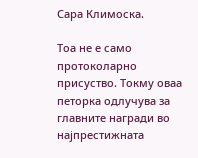Сара Климоска.

Тоа не е само протоколарно присуство. Токму оваа петорка одлучува за главните награди во најпрестижната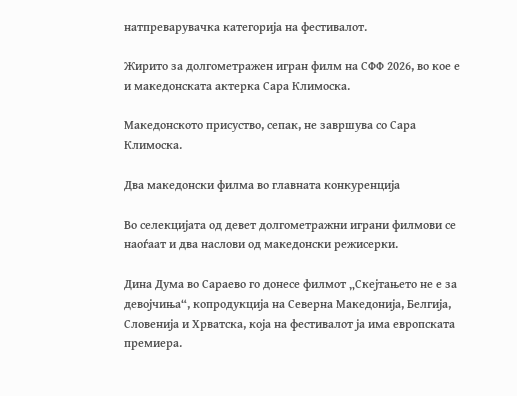натпреварувачка категорија на фестивалот.

Жирито за долгометражен игран филм на СФФ 2026, во кое е и македонската актерка Сара Климоска.

Македонското присуство, сепак, не завршува со Сара Климоска.

Два македонски филма во главната конкуренција

Во селекцијата од девет долгометражни играни филмови се наоѓаат и два наслови од македонски режисерки.

Дина Дума во Сараево го донесе филмот „Скејтањето не е за девојчиња“, копродукција на Северна Македонија, Белгија, Словенија и Хрватска, која на фестивалот ја има европската премиера.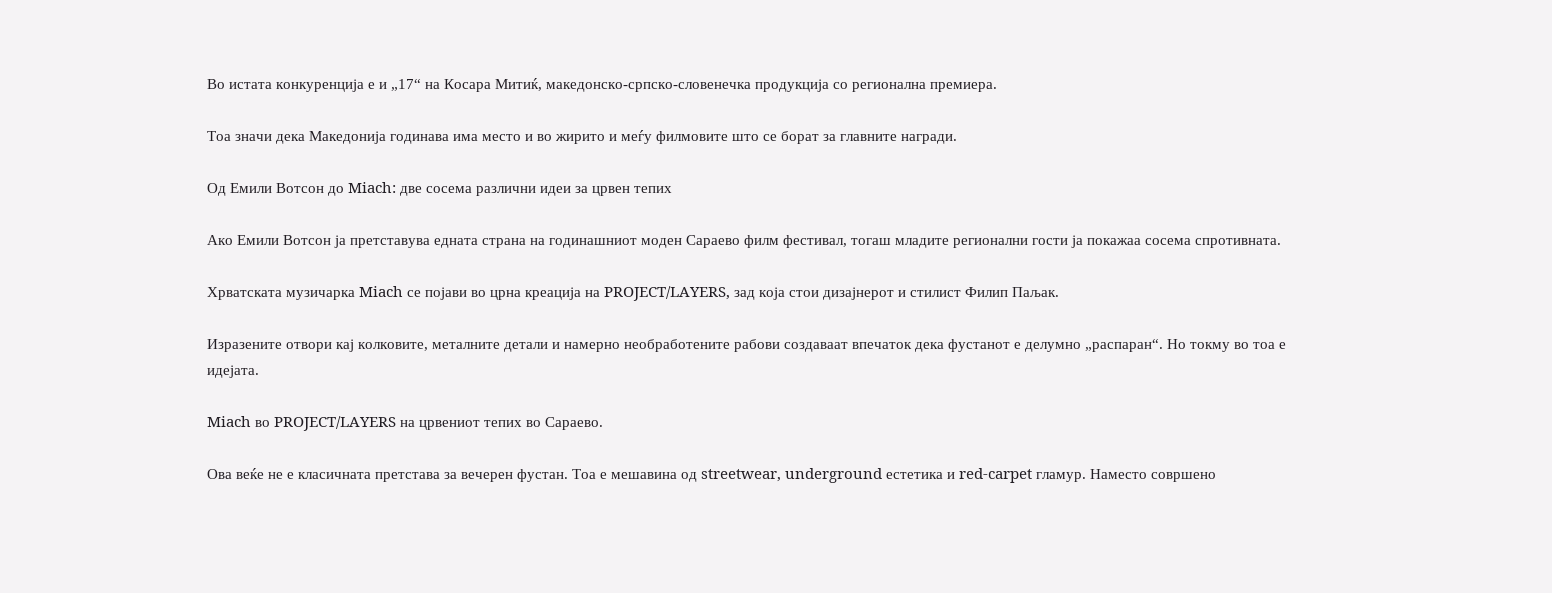Во истата конкуренција е и „17“ на Косара Митиќ, македонско-српско-словенечка продукција со регионална премиера.

Тоа значи дека Македонија годинава има место и во жирито и меѓу филмовите што се борат за главните награди.

Од Емили Вотсон до Miach: две сосема различни идеи за црвен тепих

Ако Емили Вотсон ја претставува едната страна на годинашниот моден Сараево филм фестивал, тогаш младите регионални гости ја покажаа сосема спротивната.

Хрватската музичарка Miach се појави во црна креација на PROJECT/LAYERS, зад која стои дизајнерот и стилист Филип Паљак.

Изразените отвори кај колковите, металните детали и намерно необработените рабови создаваат впечаток дека фустанот е делумно „распаран“. Но токму во тоа е идејата.

Miach во PROJECT/LAYERS на црвениот тепих во Сараево.

Ова веќе не е класичната претстава за вечерен фустан. Тоа е мешавина од streetwear, underground естетика и red-carpet гламур. Наместо совршено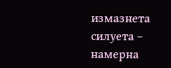измазнета силуета – намерна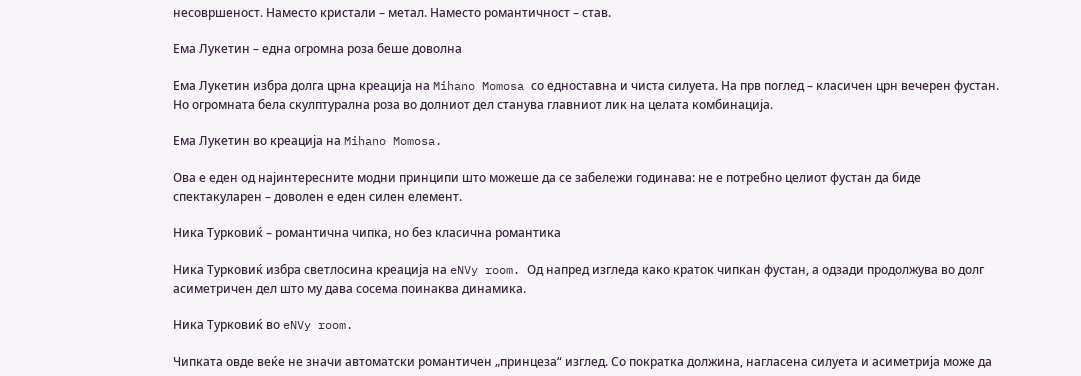несовршеност. Наместо кристали – метал. Наместо романтичност – став.

Ема Лукетин – една огромна роза беше доволна

Ема Лукетин избра долга црна креација на Mihano Momosa со едноставна и чиста силуета. На прв поглед – класичен црн вечерен фустан. Но огромната бела скулптурална роза во долниот дел станува главниот лик на целата комбинација.

Ема Лукетин во креација на Mihano Momosa.

Ова е еден од најинтересните модни принципи што можеше да се забележи годинава: не е потребно целиот фустан да биде спектакуларен – доволен е еден силен елемент.

Ника Турковиќ – романтична чипка, но без класична романтика

Ника Турковиќ избра светлосина креација на eNVy room. Од напред изгледа како краток чипкан фустан, а одзади продолжува во долг асиметричен дел што му дава сосема поинаква динамика.

Ника Турковиќ во eNVy room.

Чипката овде веќе не значи автоматски романтичен „принцеза“ изглед. Со пократка должина, нагласена силуета и асиметрија може да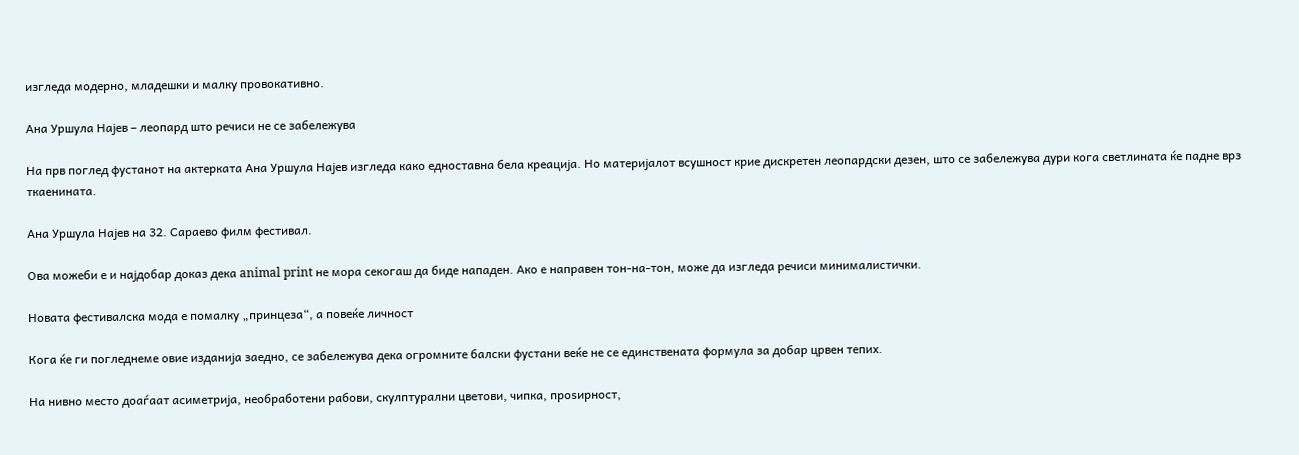изгледа модерно, младешки и малку провокативно.

Ана Уршула Најев – леопард што речиси не се забележува

На прв поглед фустанот на актерката Ана Уршула Најев изгледа како едноставна бела креација. Но материјалот всушност крие дискретен леопардски дезен, што се забележува дури кога светлината ќе падне врз ткаенината.

Ана Уршула Најев на 32. Сараево филм фестивал.

Ова можеби е и најдобар доказ дека animal print не мора секогаш да биде нападен. Ако е направен тон-на-тон, може да изгледа речиси минималистички.

Новата фестивалска мода е помалку „принцеза“, а повеќе личност

Кога ќе ги погледнеме овие изданија заедно, се забележува дека огромните балски фустани веќе не се единствената формула за добар црвен тепих.

На нивно место доаѓаат асиметрија, необработени рабови, скулптурални цветови, чипка, проѕирност,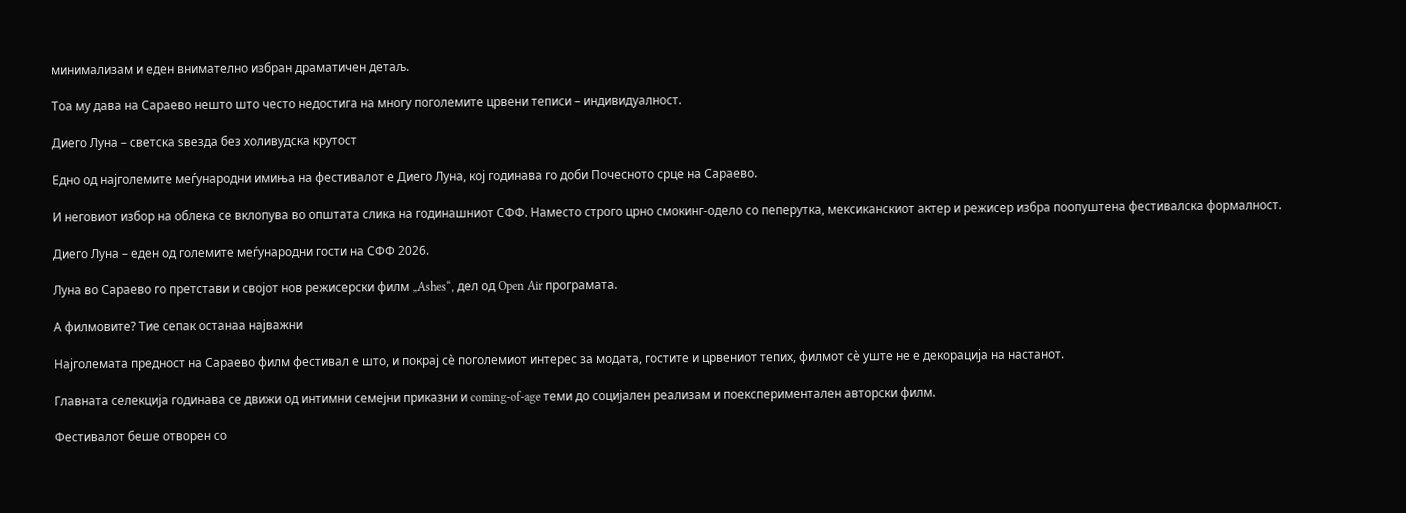минимализам и еден внимателно избран драматичен детаљ.

Тоа му дава на Сараево нешто што често недостига на многу поголемите црвени теписи – индивидуалност.

Диего Луна – светска ѕвезда без холивудска крутост

Едно од најголемите меѓународни имиња на фестивалот е Диего Луна, кој годинава го доби Почесното срце на Сараево.

И неговиот избор на облека се вклопува во општата слика на годинашниот СФФ. Наместо строго црно смокинг-одело со пеперутка, мексиканскиот актер и режисер избра поопуштена фестивалска формалност.

Диего Луна – еден од големите меѓународни гости на СФФ 2026.

Луна во Сараево го претстави и својот нов режисерски филм „Ashes“, дел од Open Air програмата.

А филмовите? Тие сепак останаа најважни

Најголемата предност на Сараево филм фестивал е што, и покрај сè поголемиот интерес за модата, гостите и црвениот тепих, филмот сè уште не е декорација на настанот.

Главната селекција годинава се движи од интимни семејни приказни и coming-of-age теми до социјален реализам и поекспериментален авторски филм.

Фестивалот беше отворен со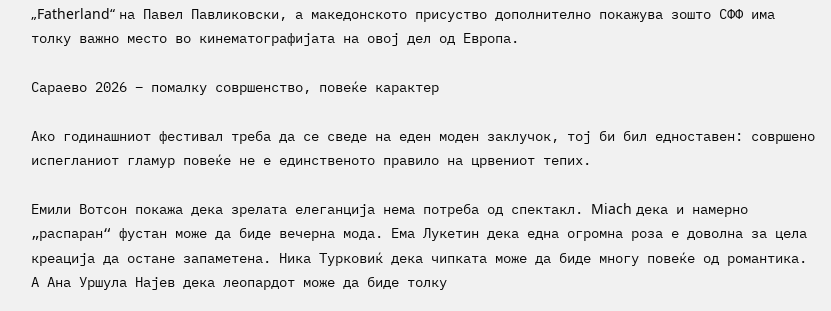„Fatherland“ на Павел Павликовски, а македонското присуство дополнително покажува зошто СФФ има толку важно место во кинематографијата на овој дел од Европа.

Сараево 2026 – помалку совршенство, повеќе карактер

Ако годинашниот фестивал треба да се сведе на еден моден заклучок, тој би бил едноставен: совршено испегланиот гламур повеќе не е единственото правило на црвениот тепих.

Емили Вотсон покажа дека зрелата елеганција нема потреба од спектакл. Miach дека и намерно „распаран“ фустан може да биде вечерна мода. Ема Лукетин дека една огромна роза е доволна за цела креација да остане запаметена. Ника Турковиќ дека чипката може да биде многу повеќе од романтика. А Ана Уршула Најев дека леопардот може да биде толку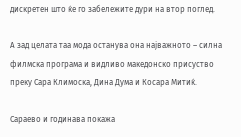дискретен што ќе го забележите дури на втор поглед.

А зад целата таа мода останува она најважното – силна филмска програма и видливо македонско присуство преку Сара Климоска, Дина Дума и Косара Митиќ.

Сараево и годинава покажа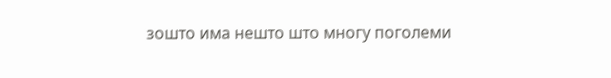зошто има нешто што многу поголеми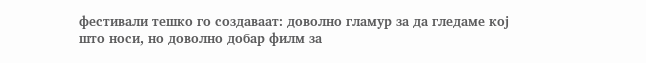фестивали тешко го создаваат: доволно гламур за да гледаме кој што носи, но доволно добар филм за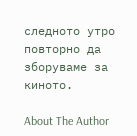следното утро повторно да зборуваме за киното.

About The Author